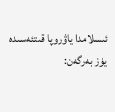ئىسلامدا ياۋروپا قىتئەسىدە يۈز بەرگەن: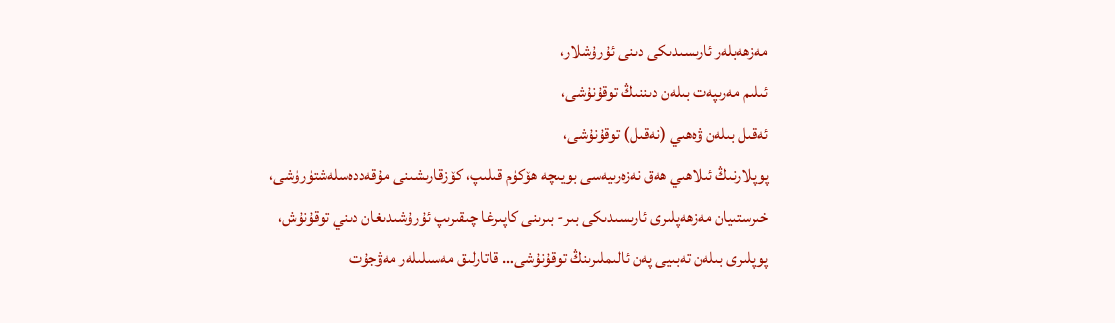مەزھەبلەر ئارىسىدىكى دىنى ئۇرۇشلار،
ئىلىم مەرىپەت بىلەن دىننىڭ توقۇنۇشى،
ئەقىل بىلەن ۋەھىي (نەقىل) توقۇنۇشى،
پوپلارنىڭ ئىلاھىي ھەق نەزەرىيەسى بويىچە ھۆكۈم قىلىپ، كۆزقارىشىنى مۇقەددەسلەشتۈرۈشى،
خىرستىيان مەزھەپلىرى ئارىسىدىكى بىر- بىرىنى كاپىرغا چىقىرىپ ئۇرۇشىدىغان دىني توقۇنۇش،
پوپلىرى بىلەن تەبىيى پەن ئالىملىرىنڭ توقۇنۇشى… قاتارلىق مەسىلىلەر مەۋجۇت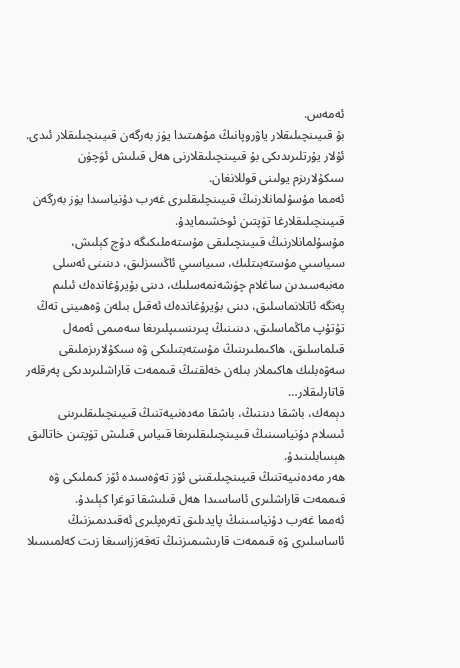ئەمەس.
بۇ قىيىنچىلىقلار ياۋروپانىڭ مۇھىتىدا يۈز بەرگەن قىيىنچىلىقلار ئىدى. ئۇلار يۇرتلىرىدىكى بۇ قىيىنچىلىقلارنى ھەل قىلىش ئۈچۈن سىكۇلارىزم يولىنى قوللانغان.
ئەمما مۇسۇلمانلارنىڭ قىيىنچلىقلىرى غەرب دۇنياسىدا يۈز بەرگەن قىيىنچىلىقلارغا تۈپتىن ئوخشىمايدۇ.
مۇسۇلمانلارنىڭ قىيىنچىلىقى مۇستەملىكىگە دۇچ كېلىش، سىياسىي مۇستەبىتلىك، سىياسىي ئاڭسىزلىق، دىنىنى ئەسلى مەنبەسىدىن ساغلام چۈشەنمەسلىك، دىنى بۇيرۇغاندەك ئىلىم پەنگە ئاتلانماسلىق، دىنى بۇيرۇغاندەك ئەقىل بىلەن ۋەھىينى تەڭ تۇتۇپ ماڭماسلىق، دىنىنىڭ پىرىنسىپلىرىغا سەمىمى ئەمەل قىلماسلىق، ھاكىملىرىنىڭ مۇستەبتىلىكى ۋە سىكۇلارىزملىقى سەۋەبلىك ھاكىملار بىلەن خەلقنىڭ قىممەت قاراشلىرىدىكى پەرقلەر قاتارلىقلار…
دېمەك، باشقا دىننىڭ، باشقا مەدەنىيەتنىڭ قىيىنچىلىقلىرىنى ئىسلام دۇنياسىنىڭ قىيىنچىلىقلىرىغا قىياس قىلىش تۈپتىن خاتالىق ھېسابلىنىدۇ.
ھەر مەدەنىيەتنىڭ قىيىنچىلىقىنى ئۆز تەۋەسىدە ئۆز كىملىكى ۋە قىممەت قاراشلىرى ئاساسىدا ھەل قىلىشقا توغرا كېلىدۇ.
ئەمما غەرب دۇنياسىنىڭ پايدىلىق تەرەپلىرى ئەقىدىمىزنىڭ ئاساسلىرى ۋە قىممەت قارىشىمىزنىڭ تەقەززاسىغا زىت كەلمىسىلا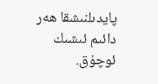پايدىلنىشقا ھەر دائىم ئىشىك ئوچۇق.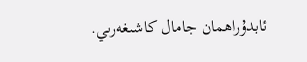ئابدۇراھمان جامال كاشىغەرىي.